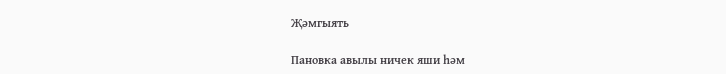Җәмгыять

Пановка авылы ничек яши һәм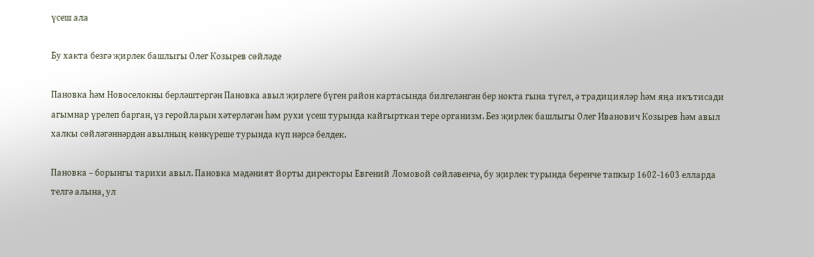үсеш ала

Бу хакта безгә җирлек башлыгы Олег Козырев сөйләде

Пановка һәм Новоселокны берләштергән Пановка авыл җирлеге бүген район картасында билгеләнгән бер нокта гына түгел, ә традицияләр һәм яңа икътисади агымнар үрелеп барган, үз геройларын хәтерләгән һәм рухи үсеш турында кайгырткан тере организм. Без җирлек башлыгы Олег Иванович Козырев һәм авыл халкы сөйләгәннәрдән авылның көнкүреше турында күп нәрсә белдек.

Пановка – борынгы тарихи авыл. Пановка мәдәният йорты директоры Евгений Ломовой сөйләвенчә, бу җирлек турында беренче тапкыр 1602-1603 елларда телгә алына, ул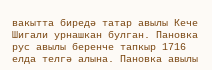вакытта биредә татар авылы Кече Шигали урнашкан булган. Пановка рус авылы беренче тапкыр 1716 елда телгә алына. Пановка авылы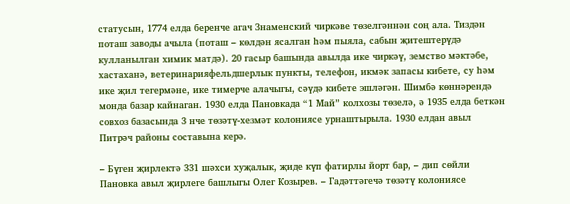статусын, 1774 елда беренче агач Знаменский чиркәве төзелгәннән соң ала. Тиздән поташ заводы ачыла (поташ – көлдән ясалган һәм пыяла, сабын җитештерүдә кулланылган химик матдә). 20 гасыр башында авылда ике чиркәү, земство мәктәбе, хастаханә, ветеринарияфельдшерлык пункты, телефон, икмәк запасы кибете, су һәм ике җил тегермәне, ике тимерче алачыгы, сәүдә кибете эшләгән. Шимбә көннәрендә монда базар кайнаган. 1930 елда Пановкада “1 Май” колхозы төзелә, ә 1935 елда беткән совхоз базасында 3 нче төзәтү-хезмәт колониясе урнаштырыла. 1930 елдан авыл Питрәч районы составына керә.

– Бүген җирлектә 331 шәхси хуҗалык, җиде күп фатирлы йорт бар, – дип сөйли Пановка авыл җирлеге башлыгы Олег Козырев. – Гадәттәгечә төзәтү колониясе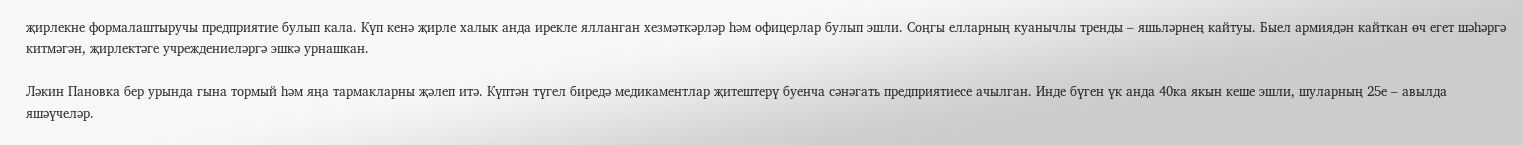җирлекне формалаштыручы предприятие булып кала. Күп кенә җирле халык анда ирекле ялланган хезмәткәрләр һәм офицерлар булып эшли. Соңгы елларның куанычлы тренды – яшьләрнең кайтуы. Быел армиядән кайткан өч егет шәһәргә китмәгән, җирлектәге учреждениеләргә эшкә урнашкан.

Ләкин Пановка бер урында гына тормый һәм яңа тармакларны җәлеп итә. Күптән түгел биредә медикаментлар җитештерү буенча сәнәгать предприятиесе ачылган. Инде бүген үк анда 40ка якын кеше эшли, шуларның 25е – авылда яшәүчеләр.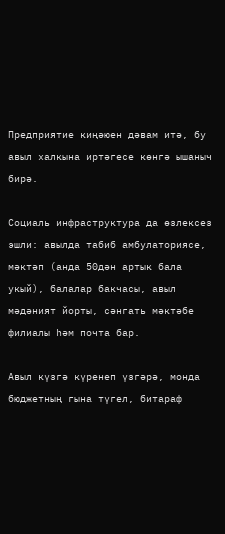Предприятие киңәюен дәвам итә, бу авыл халкына иртәгесе көнгә ышаныч бирә.

Социаль инфраструктура да өзлексез эшли: авылда табиб амбулаториясе, мәктәп (анда 50дән артык бала укый), балалар бакчасы, авыл мәдәният йорты, сәнгать мәктәбе филиалы һәм почта бар.

Авыл күзгә күренеп үзгәрә, монда бюджетның гына түгел, битараф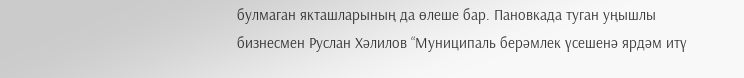булмаган якташларының да өлеше бар. Пановкада туган уңышлы бизнесмен Руслан Хәлилов “Муниципаль берәмлек үсешенә ярдәм итү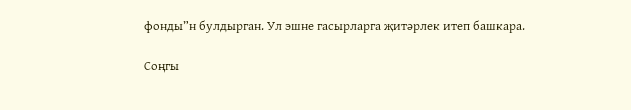фонды”н булдырган. Ул эшне гасырларга җитәрлек итеп башкара.

Соңгы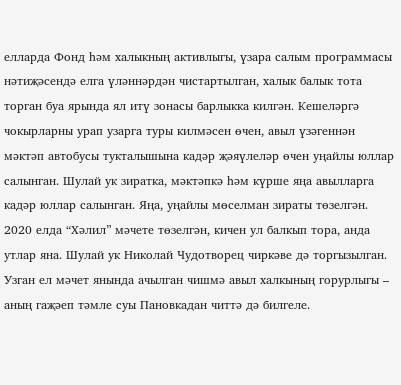елларда Фонд һәм халыкның активлыгы, үзара салым программасы нәтиҗәсендә елга үләннәрдән чистартылган, халык балык тота торган буа ярында ял итү зонасы барлыкка килгән. Кешеләргә чокырларны урап узарга туры килмәсен өчен, авыл үзәгеннән мәктәп автобусы тукталышына кадәр җәяүлеләр өчен уңайлы юллар салынган. Шулай ук зиратка, мәктәпкә һәм күрше яңа авылларга кадәр юллар салынган. Яңа, уңайлы мөселман зираты төзелгән. 2020 елда “Хәлил” мәчете төзелгән, кичен ул балкып тора, анда утлар яна. Шулай ук Николай Чудотворец чиркәве дә торгызылган. Узган ел мәчет янында ачылган чишмә авыл халкының горурлыгы – аның гаҗәеп тәмле суы Пановкадан читтә дә билгеле.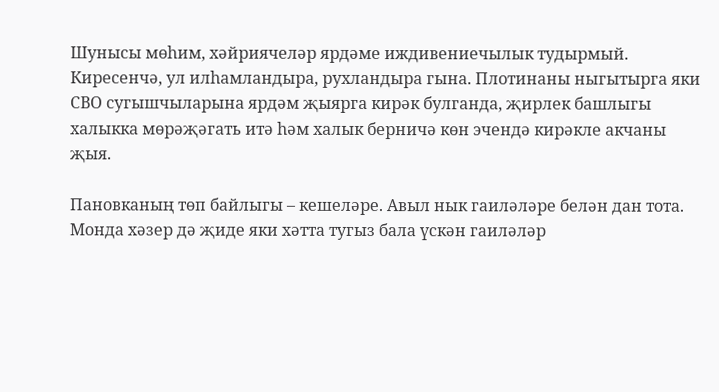Шунысы мөһим, хәйриячеләр ярдәме иждивениечылык тудырмый. Киресенчә, ул илһамландыра, рухландыра гына. Плотинаны ныгытырга яки СВО сугышчыларына ярдәм җыярга кирәк булганда, җирлек башлыгы халыкка мөрәҗәгать итә һәм халык берничә көн эчендә кирәкле акчаны җыя.

Пановканың төп байлыгы – кешеләре. Авыл нык гаиләләре белән дан тота. Монда хәзер дә җиде яки хәтта тугыз бала үскән гаиләләр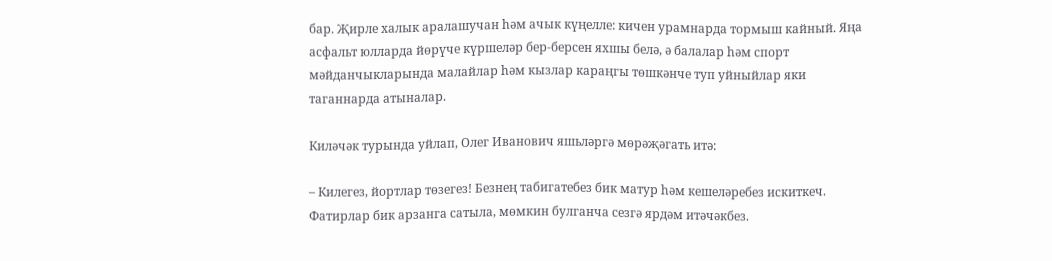бар. Җирле халык аралашучан һәм ачык күңелле: кичен урамнарда тормыш кайный. Яңа асфальт юлларда йөрүче күршеләр бер-берсен яхшы белә, ә балалар һәм спорт мәйданчыкларында малайлар һәм кызлар караңгы төшкәнче туп уйныйлар яки таганнарда атыналар.

Киләчәк турында уйлап, Олег Иванович яшьләргә мөрәҗәгать итә:

– Килегез, йортлар төзегез! Безнең табигатебез бик матур һәм кешеләребез искиткеч. Фатирлар бик арзанга сатыла, мөмкин булганча сезгә ярдәм итәчәкбез.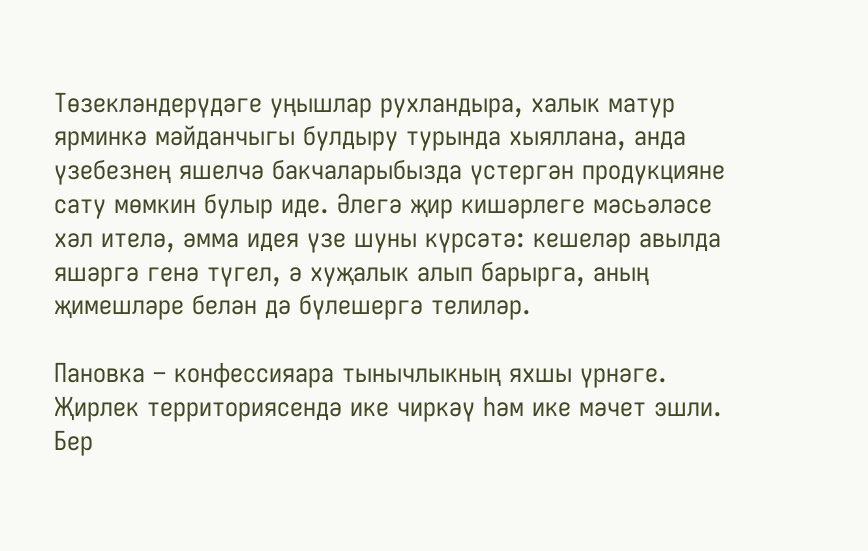Төзекләндерүдәге уңышлар рухландыра, халык матур ярминкә мәйданчыгы булдыру турында хыяллана, анда үзебезнең яшелчә бакчаларыбызда үстергән продукцияне сату мөмкин булыр иде. Әлегә җир кишәрлеге мәсьәләсе хәл ителә, әмма идея үзе шуны күрсәтә: кешеләр авылда яшәргә генә түгел, ә хуҗалык алып барырга, аның җимешләре белән дә бүлешергә телиләр.

Пановка – конфессияара тынычлыкның яхшы үрнәге. Җирлек территориясендә ике чиркәү һәм ике мәчет эшли. Бер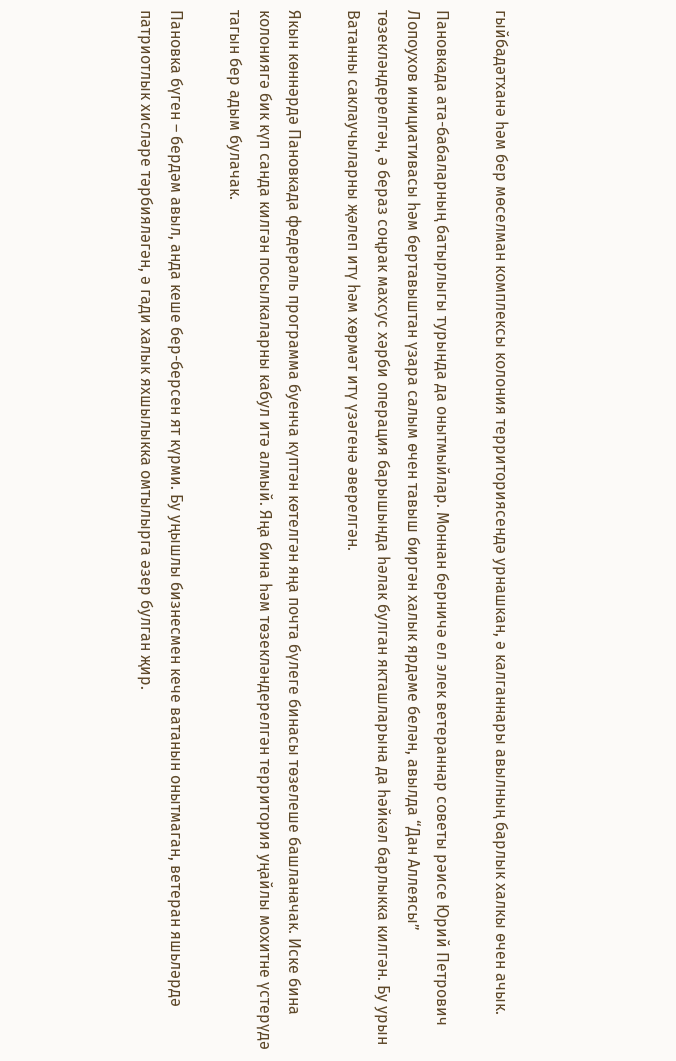гыйбадәтханә һәм бер мөселман комплексы колония территориясендә урнашкан, ә калганнары авылның барлык халкы өчен ачык.

Пановкада ата-бабаларның батырлыгы турында да онытмыйлар. Моннан берничә ел элек ветераннар советы рәисе Юрий Петрович Лопоухов инициативасы һәм бертавыштан үзара салым өчен тавыш биргән халык ярдәме белән, авылда “Дан Аллеясы” төзекләндерелгән, ә бераз соңрак махсус хәрби операция барышында һәлак булган якташларына да һәйкәл барлыкка килгән. Бу урын Ватанны саклаучыларны җәлеп итү һәм хөрмәт итү үзәгенә әверелгән.

Якын көннәрдә Пановкада федераль программа буенча күптән көтелгән яңа почта бүлеге бинасы төзелеше башланачак. Иске бина колониягә бик күп санда килгән посылкаларны кабул итә алмый. Яңа бина һәм төзекләндерелгән территория уңайлы мохитне үстерүдә тагын бер адым булачак.

Пановка бүген – бердәм авыл, анда кеше бер-берсен ят күрми. Бу уңышлы бизнесмен кече ватанын онытмаган, ветеран яшьләрдә патриотлык хисләре тәрбияләгән, ә гади халык яхшылыкка омтылырга әзер булган җир.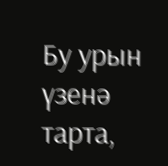Бу урын үзенә тарта,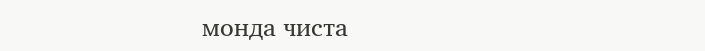монда чиста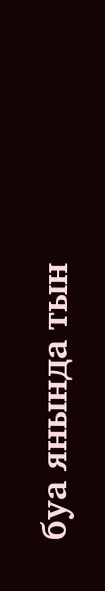буа янында тын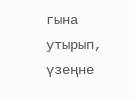гына утырып, үзеңне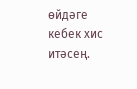өйдәге кебек хис итәсең.